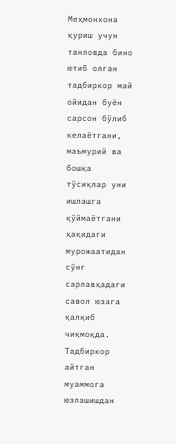Меҳмонхона қуриш учун танловда бино ютиб олган тадбиркор май ойидан буён сарсон бўлиб келаётгани, маъмурий ва бошқа тўсиқлар уни ишлашга қўймаётгани ҳақидаги мурожаатидан сўнг сарлавҳадаги савол юзага қалқиб чиқмоқда.
Тадбиркор айтган муаммога юзлашишдан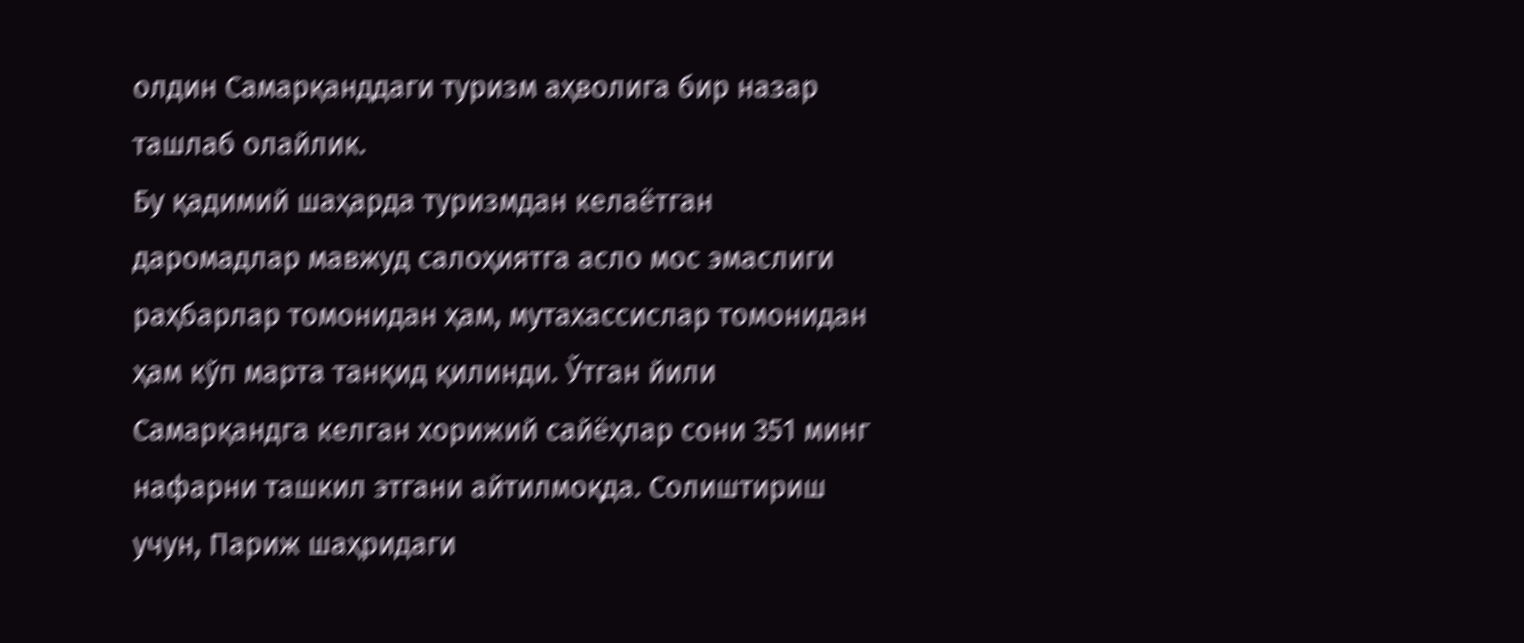олдин Самарқанддаги туризм аҳволига бир назар ташлаб олайлик.
Бу қадимий шаҳарда туризмдан келаётган даромадлар мавжуд салоҳиятга асло мос эмаслиги раҳбарлар томонидан ҳам, мутахассислар томонидан ҳам кўп марта танқид қилинди. Ўтган йили Самарқандга келган хорижий сайёҳлар сони 351 минг нафарни ташкил этгани айтилмоқда. Солиштириш учун, Париж шаҳридаги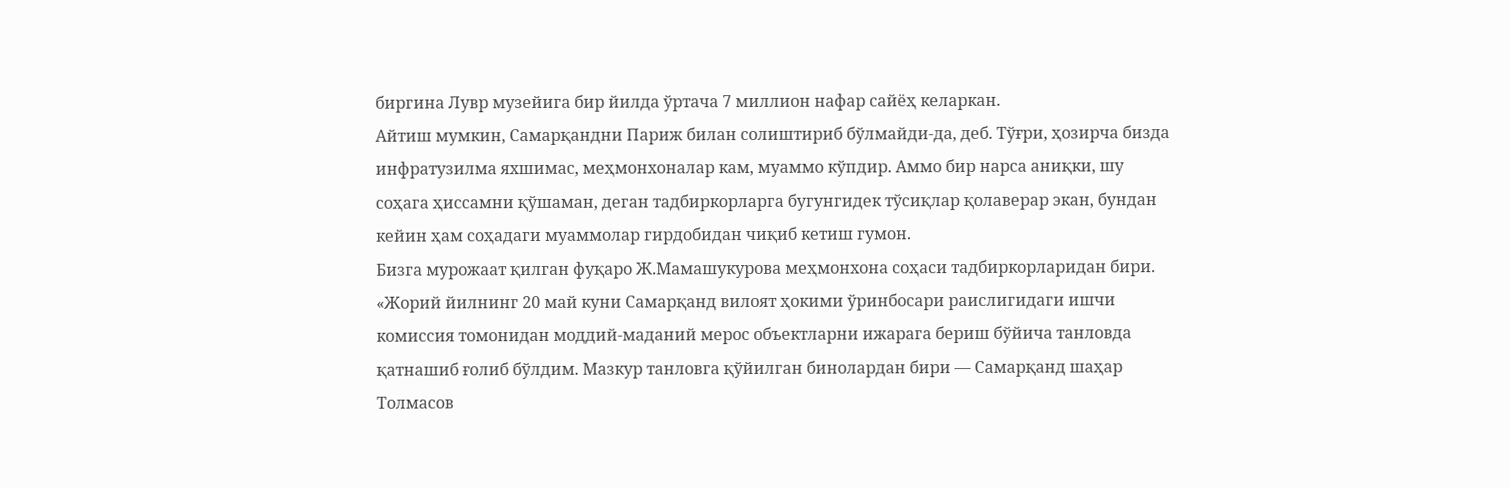биргина Лувр музейига бир йилда ўртача 7 миллион нафар сайёҳ келаркан.
Айтиш мумкин, Самарқандни Париж билан солиштириб бўлмайди-да, деб. Тўғри, ҳозирча бизда инфратузилма яхшимас, меҳмонхоналар кам, муаммо кўпдир. Аммо бир нарса аниқки, шу соҳага ҳиссамни қўшаман, деган тадбиркорларга бугунгидек тўсиқлар қолаверар экан, бундан кейин ҳам соҳадаги муаммолар гирдобидан чиқиб кетиш гумон.
Бизга мурожаат қилган фуқаро Ж.Мамашукурова меҳмонхона соҳаси тадбиркорларидан бири.
«Жорий йилнинг 20 май куни Самарқанд вилоят ҳокими ўринбосари раислигидаги ишчи комиссия томонидан моддий-маданий мерос объектларни ижарага бериш бўйича танловда қатнашиб ғолиб бўлдим. Мазкур танловга қўйилган бинолардан бири — Самарқанд шаҳар Толмасов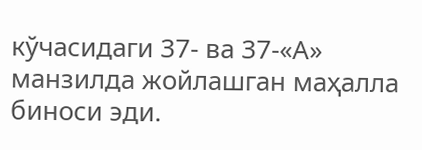кўчасидаги 37- ва 37-«А» манзилда жойлашган маҳалла биноси эди.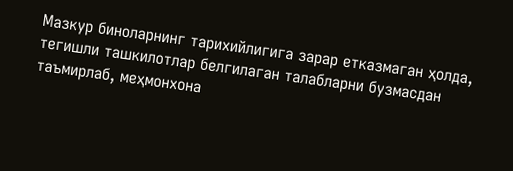Мазкур биноларнинг тарихийлигига зарар етказмаган ҳолда, тегишли ташкилотлар белгилаган талабларни бузмасдан таъмирлаб, меҳмонхона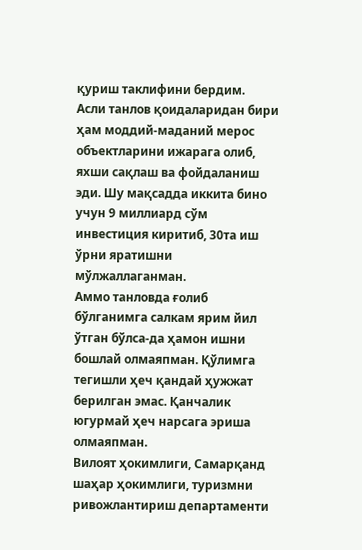қуриш таклифини бердим.
Асли танлов қоидаларидан бири ҳам моддий-маданий мерос объектларини ижарага олиб, яхши сақлаш ва фойдаланиш эди. Шу мақсадда иккита бино учун 9 миллиард сўм инвестиция киритиб, 30та иш ўрни яратишни мўлжаллаганман.
Аммо танловда ғолиб бўлганимга салкам ярим йил ўтган бўлса-да ҳамон ишни бошлай олмаяпман. Қўлимга тегишли ҳеч қандай ҳужжат берилган эмас. Қанчалик югурмай ҳеч нарсага эриша олмаяпман.
Вилоят ҳокимлиги, Самарқанд шаҳар ҳокимлиги, туризмни ривожлантириш департаменти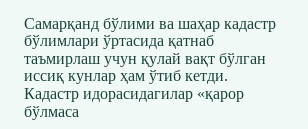Самарқанд бўлими ва шаҳар кадастр бўлимлари ўртасида қатнаб таъмирлаш учун қулай вақт бўлган иссиқ кунлар ҳам ўтиб кетди. Кадастр идорасидагилар «қарор бўлмаса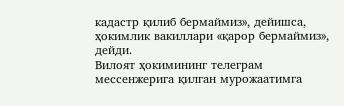кадастр қилиб бермаймиз», дейишса, ҳокимлик вакиллари «қарор бермаймиз», дейди.
Вилоят ҳокимининг телеграм мессенжерига қилган мурожаатимга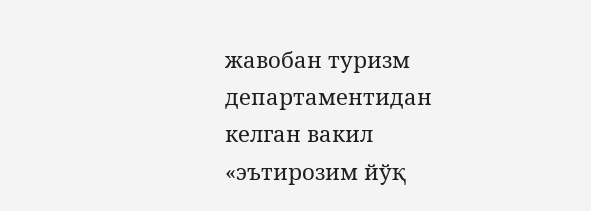жавобан туризм департаментидан келган вакил «эътирозим йўқ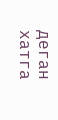деган хатга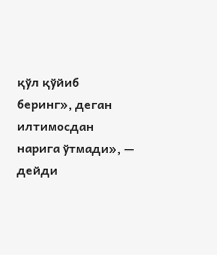қўл қўйиб беринг», деган илтимосдан нарига ўтмади», — дейди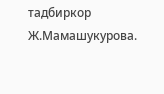тадбиркор Ж.Мамашукурова.